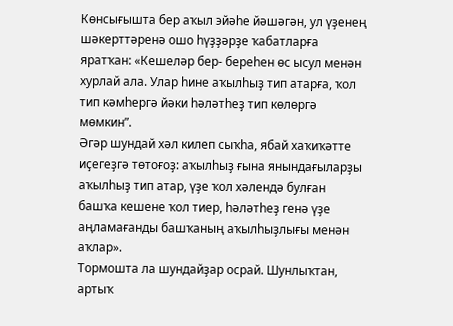Көнсығышта бер аҡыл эйәһе йәшәгән, ул үҙенең шәкерттәренә ошо һүҙҙәрҙе ҡабатларға яратҡан: «Кешеләр бер- береһен өс ысул менән хурлай ала. Улар һине аҡылһыҙ тип атарға, ҡол тип кәмһергә йәки һәләтһеҙ тип көлөргә мөмкин”.
Әгәр шундай хәл килеп сыҡһа, ябай хаҡиҡәтте иҫегеҙгә төтоғоҙ: аҡылһыҙ ғына янындағыларҙы аҡылһыҙ тип атар, үҙе ҡол хәлендә булған башҡа кешене ҡол тиер, һәләтһеҙ генә үҙе аңламағанды башҡаның аҡылһыҙлығы менән аҡлар».
Тормошта ла шундайҙар осрай. Шунлыҡтан, артыҡ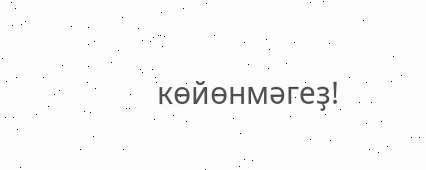көйөнмәгеҙ!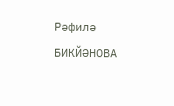Рәфилә БИКЙӘНОВА